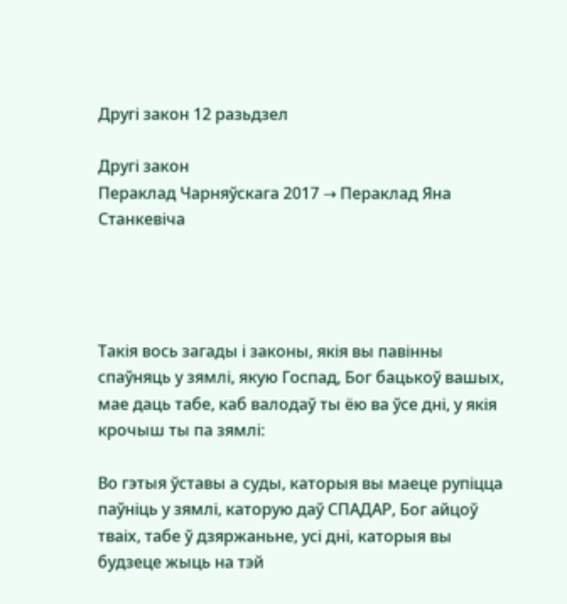Другі закон 12 разьдзел

Другі закон
Пераклад Чарняўскага 2017 → Пераклад Яна Станкевіча




Такія вось загады і законы, якія вы павінны спаўняць у зямлі, якую Госпад, Бог бацькоў вашых, мае даць табе, каб валодаў ты ёю ва ўсе дні, у якія крочыш ты па зямлі:

Во гэтыя ўставы а суды, каторыя вы маеце рупіцца паўніць у зямлі, каторую даў СПАДАР, Бог айцоў тваіх, табе ў дзяржаньне, усі дні, каторыя вы будзеце жыць на тэй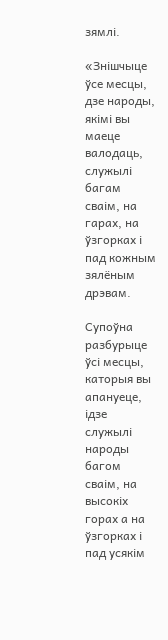зямлі.

«Знішчыце ўсе месцы, дзе народы, якімі вы маеце валодаць, служылі багам сваім, на гарах, на ўзгорках і пад кожным зялёным дрэвам.

Супоўна разбурыце ўсі месцы, каторыя вы апануеце, ідзе служылі народы багом сваім, на высокіх горах а на ўзгорках і пад усякім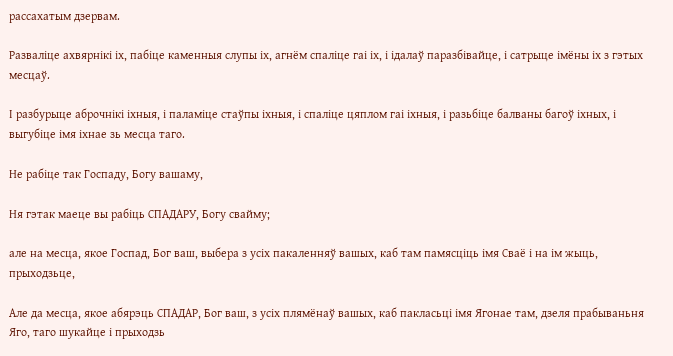рассахатым дзервам.

Разваліце ахвярнікі іх, пабіце каменныя слупы іх, агнём спаліце гаі іх, і ідалаў паразбівайце, і сатрыце імёны іх з гэтых месцаў.

І разбурыце аброчнікі іхныя, і паламіце стаўпы іхныя, і спаліце цяплом гаі іхныя, і разьбіце балваны багоў іхных, і выгубіце імя іхнае зь месца таго.

Не рабіце так Госпаду, Богу вашаму,

Ня гэтак маеце вы рабіць СПАДАРУ, Богу свайму;

але на месца, якое Госпад, Бог ваш, выбера з усіх пакаленняў вашых, каб там памясціць імя Сваё і на ім жыць, прыходзьце,

Але да месца, якое абярэць СПАДАР, Бог ваш, з усіх плямёнаў вашых, каб пакласьці імя Ягонае там, дзеля прабываньня Яго, таго шукайце і прыходзь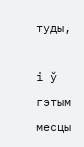туды,

і ў гэтым месцы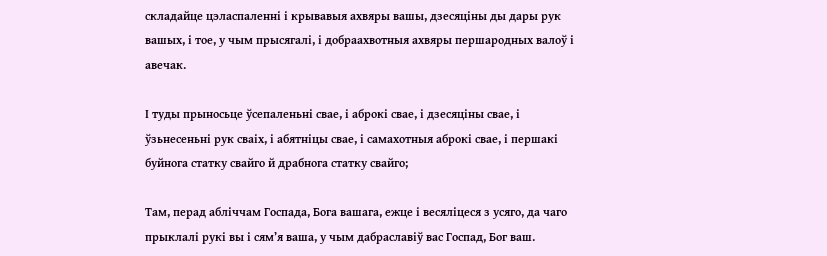складайце цэласпаленні і крывавыя ахвяры вашы, дзесяціны ды дары рук вашых, і тое, у чым прысягалі, і добраахвотныя ахвяры першародных валоў і авечак.

І туды прыносьце ўсепаленьні свае, і аброкі свае, і дзесяціны свае, і ўзьнесеньні рук сваіх, і абятніцы свае, і самахотныя аброкі свае, і першакі буйнога статку свайго й драбнога статку свайго;

Там, перад абліччам Госпада, Бога вашага, ежце і весяліцеся з усяго, да чаго прыклалі рукі вы і сям’я ваша, у чым дабраславіў вас Госпад, Бог ваш.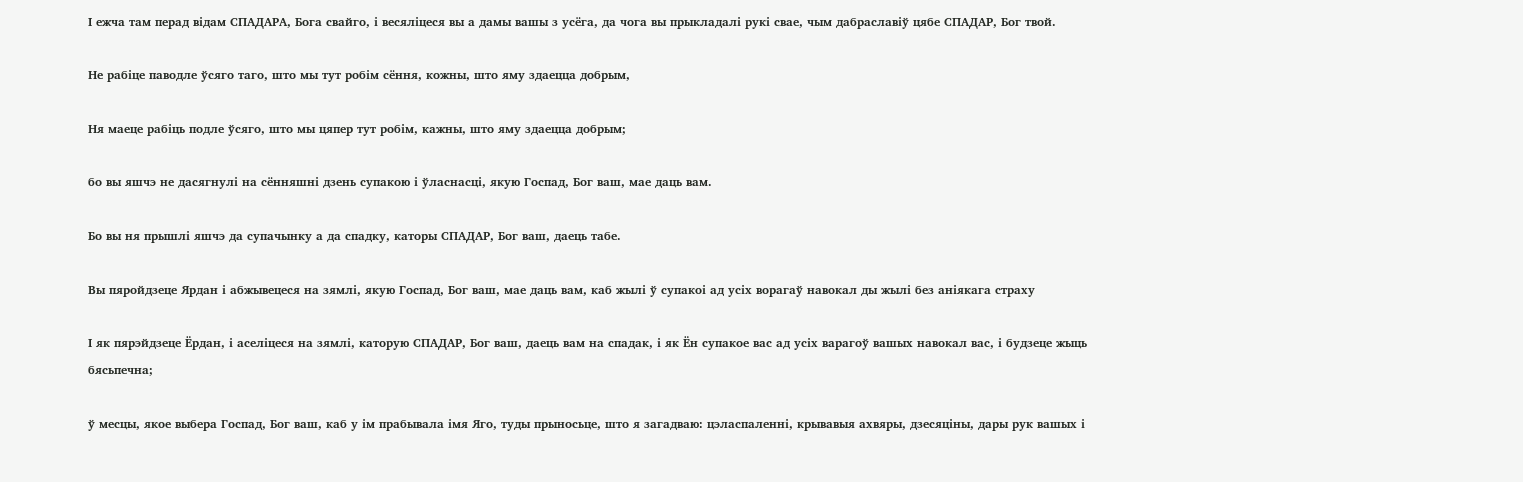І ежча там перад відам СПАДАРА, Бога свайго, і весяліцеся вы а дамы вашы з усёга, да чога вы прыкладалі рукі свае, чым дабраславіў цябе СПАДАР, Бог твой.

Не рабіце паводле ўсяго таго, што мы тут робім сёння, кожны, што яму здаецца добрым,

Ня маеце рабіць подле ўсяго, што мы цяпер тут робім, кажны, што яму здаецца добрым;

бо вы яшчэ не дасягнулі на сённяшні дзень супакою і ўласнасці, якую Госпад, Бог ваш, мае даць вам.

Бо вы ня прышлі яшчэ да супачынку а да спадку, каторы СПАДАР, Бог ваш, даець табе.

Вы пяройдзеце Ярдан і абжывецеся на зямлі, якую Госпад, Бог ваш, мае даць вам, каб жылі ў супакоі ад усіх ворагаў навокал ды жылі без аніякага страху

І як пярэйдзеце Ёрдан, і аселіцеся на зямлі, каторую СПАДАР, Бог ваш, даець вам на спадак, і як Ён супакое вас ад усіх варагоў вашых навокал вас, і будзеце жыць бясьпечна;

ў месцы, якое выбера Госпад, Бог ваш, каб у ім прабывала імя Яго, туды прыносьце, што я загадваю: цэласпаленні, крывавыя ахвяры, дзесяціны, дары рук вашых і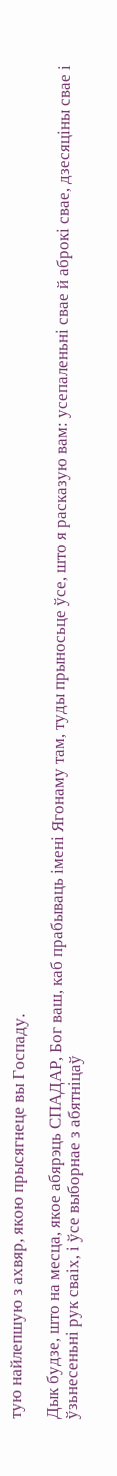тую найлепшую з ахвяр, якою прысягнеце вы Госпаду.

Дык будзе, што на месца, якое абярэць СПАДАР, Бог ваш, каб прабываць імені Ягонаму там, туды прыносьце ўсе, што я расказую вам: усепаленьні свае й аброкі свае, дзесяціны свае і ўзьнесеньні рук сваіх, і ўсе выборнае з абятніцаў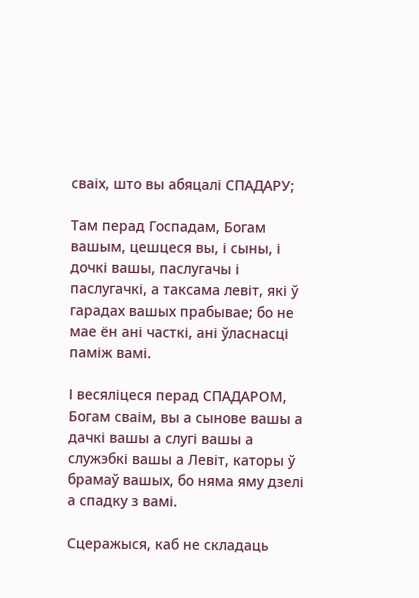сваіх, што вы абяцалі СПАДАРУ;

Там перад Госпадам, Богам вашым, цешцеся вы, і сыны, і дочкі вашы, паслугачы і паслугачкі, а таксама левіт, які ў гарадах вашых прабывае; бо не мае ён ані часткі, ані ўласнасці паміж вамі.

І весяліцеся перад СПАДАРОМ, Богам сваім, вы а сынове вашы а дачкі вашы а слугі вашы а служэбкі вашы а Левіт, каторы ў брамаў вашых, бо няма яму дзелі а спадку з вамі.

Сцеражыся, каб не складаць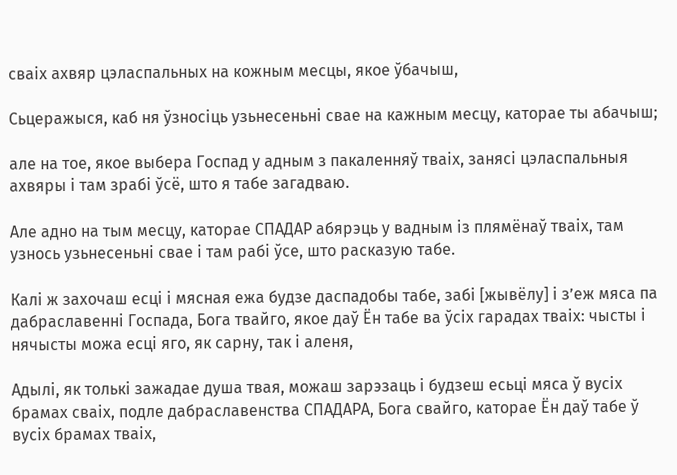сваіх ахвяр цэласпальных на кожным месцы, якое ўбачыш,

Сьцеражыся, каб ня ўзносіць узьнесеньні свае на кажным месцу, каторае ты абачыш;

але на тое, якое выбера Госпад у адным з пакаленняў тваіх, занясі цэласпальныя ахвяры і там зрабі ўсё, што я табе загадваю.

Але адно на тым месцу, каторае СПАДАР абярэць у вадным із плямёнаў тваіх, там узнось узьнесеньні свае і там рабі ўсе, што расказую табе.

Калі ж захочаш есці і мясная ежа будзе даспадобы табе, забі [жывёлу] і з’еж мяса па дабраславенні Госпада, Бога твайго, якое даў Ён табе ва ўсіх гарадах тваіх: чысты і нячысты можа есці яго, як сарну, так і аленя,

Адылі, як толькі зажадае душа твая, можаш зарэзаць і будзеш есьці мяса ў вусіх брамах сваіх, подле дабраславенства СПАДАРА, Бога свайго, каторае Ён даў табе ў вусіх брамах тваіх,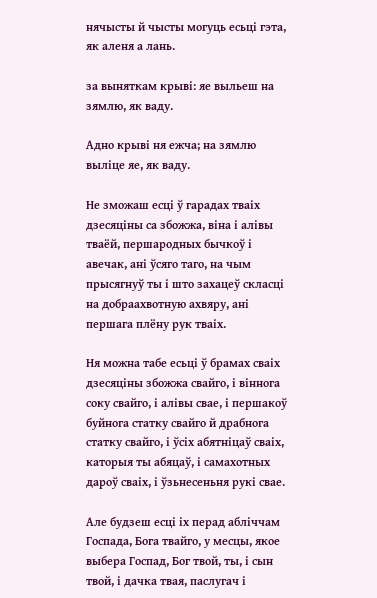нячысты й чысты могуць есьці гэта, як аленя а лань.

за выняткам крыві: яе выльеш на зямлю, як ваду.

Адно крыві ня ежча; на зямлю выліце яе, як ваду.

Не зможаш есці ў гарадах тваіх дзесяціны са збожжа, віна і алівы тваёй, першародных бычкоў і авечак, ані ўсяго таго, на чым прысягнуў ты і што захацеў скласці на добраахвотную ахвяру, ані першага плёну рук тваіх.

Ня можна табе есьці ў брамах сваіх дзесяціны збожжа свайго, і віннога соку свайго, і алівы свае, і першакоў буйнога статку свайго й драбнога статку свайго, і ўсіх абятніцаў сваіх, каторыя ты абяцаў, і самахотных дароў сваіх, і ўзьнесеньня рукі свае.

Але будзеш есці іх перад абліччам Госпада, Бога твайго, у месцы, якое выбера Госпад, Бог твой, ты, і сын твой, і дачка твая, паслугач і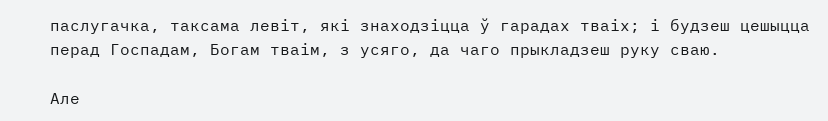паслугачка, таксама левіт, які знаходзіцца ў гарадах тваіх; і будзеш цешыцца перад Госпадам, Богам тваім, з усяго, да чаго прыкладзеш руку сваю.

Але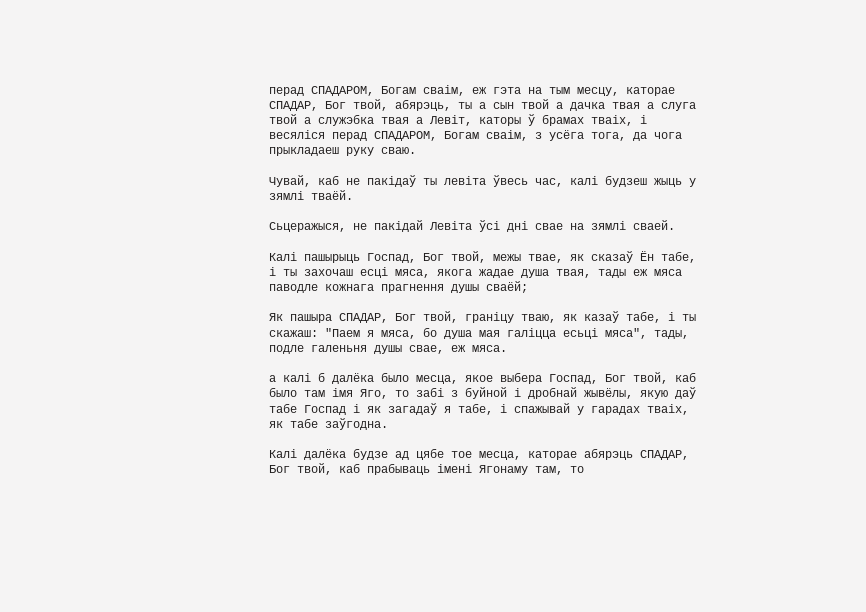перад СПАДАРОМ, Богам сваім, еж гэта на тым месцу, каторае СПАДАР, Бог твой, абярэць, ты а сын твой а дачка твая а слуга твой а служэбка твая а Левіт, каторы ў брамах тваіх, і весяліся перад СПАДАРОМ, Богам сваім, з усёга тога, да чога прыкладаеш руку сваю.

Чувай, каб не пакідаў ты левіта ўвесь час, калі будзеш жыць у зямлі тваёй.

Сьцеражыся, не пакідай Левіта ўсі дні свае на зямлі сваей.

Калі пашырыць Госпад, Бог твой, межы твае, як сказаў Ён табе, і ты захочаш есці мяса, якога жадае душа твая, тады еж мяса паводле кожнага прагнення душы сваёй;

Як пашыра СПАДАР, Бог твой, граніцу тваю, як казаў табе, і ты скажаш: "Паем я мяса, бо душа мая галіцца есьці мяса", тады, подле галеньня душы свае, еж мяса.

а калі б далёка было месца, якое выбера Госпад, Бог твой, каб было там імя Яго, то забі з буйной і дробнай жывёлы, якую даў табе Госпад і як загадаў я табе, і спажывай у гарадах тваіх, як табе заўгодна.

Калі далёка будзе ад цябе тое месца, каторае абярэць СПАДАР, Бог твой, каб прабываць імені Ягонаму там, то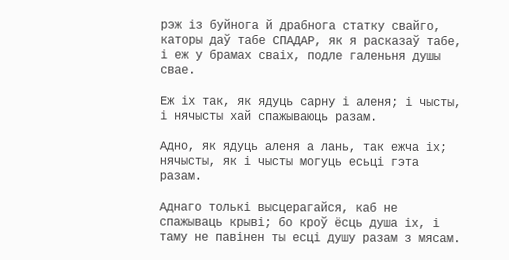рэж із буйнога й драбнога статку свайго, каторы даў табе СПАДАР, як я расказаў табе, і еж у брамах сваіх, подле галеньня душы свае.

Еж іх так, як ядуць сарну і аленя; і чысты, і нячысты хай спажываюць разам.

Адно, як ядуць аленя а лань, так ежча іх; нячысты, як і чысты могуць есьці гэта разам.

Аднаго толькі высцерагайся, каб не спажываць крыві; бо кроў ёсць душа іх, і таму не павінен ты есці душу разам з мясам.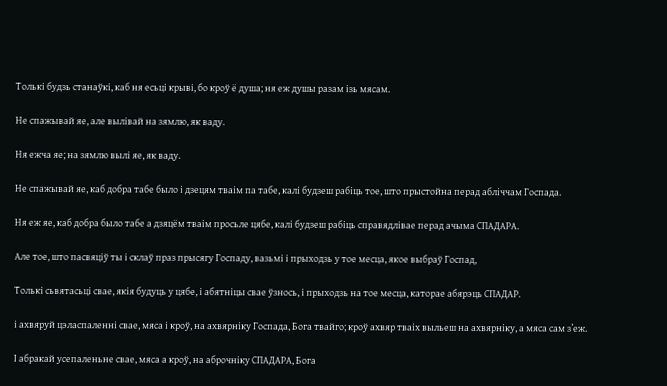Толькі будзь станаўкі, каб ня есьці крыві, бо кроў ё душа; ня еж душы разам ізь мясам.

Не спажывай яе, але вылівай на зямлю, як ваду.

Ня ежча яе; на зямлю вылі яе, як ваду.

Не спажывай яе, каб добра табе было і дзецям тваім па табе, калі будзеш рабіць тое, што прыстойна перад абліччам Госпада.

Ня еж яе, каб добра было табе а дзяцём тваім просьле цябе, калі будзеш рабіць справядлівае перад ачыма СПАДАРА.

Але тое, што пасвяціў ты і склаў праз прысягу Госпаду, вазьмі і прыходзь у тое месца, якое выбраў Госпад,

Толькі сьвятасьці свае, якія будуць у цябе, і абятніцы свае ўзнось, і прыходзь на тое месца, каторае абярэць СПАДАР.

і ахвяруй цэласпаленні свае, мяса і кроў, на ахвярніку Госпада, Бога твайго; кроў ахвяр тваіх выльеш на ахвярніку, а мяса сам з’еж.

І абракай усепаленьне свае, мяса а кроў, на аброчніку СПАДАРА, Бога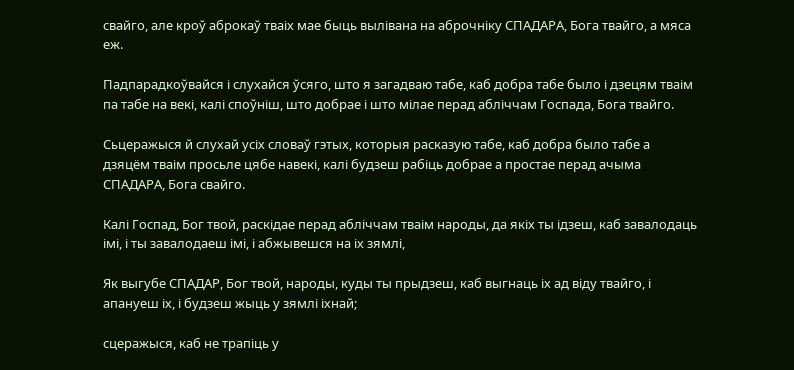свайго, але кроў аброкаў тваіх мае быць вылівана на аброчніку СПАДАРА, Бога твайго, а мяса еж.

Падпарадкоўвайся і слухайся ўсяго, што я загадваю табе, каб добра табе было і дзецям тваім па табе на векі, калі споўніш, што добрае і што мілае перад абліччам Госпада, Бога твайго.

Сьцеражыся й слухай усіх словаў гэтых, которыя расказую табе, каб добра было табе а дзяцём тваім просьле цябе навекі, калі будзеш рабіць добрае а простае перад ачыма СПАДАРА, Бога свайго.

Калі Госпад, Бог твой, раскідае перад абліччам тваім народы, да якіх ты ідзеш, каб завалодаць імі, і ты завалодаеш імі, і абжывешся на іх зямлі,

Як выгубе СПАДАР, Бог твой, народы, куды ты прыдзеш, каб выгнаць іх ад віду твайго, і апануеш іх, і будзеш жыць у зямлі іхнай;

сцеражыся, каб не трапіць у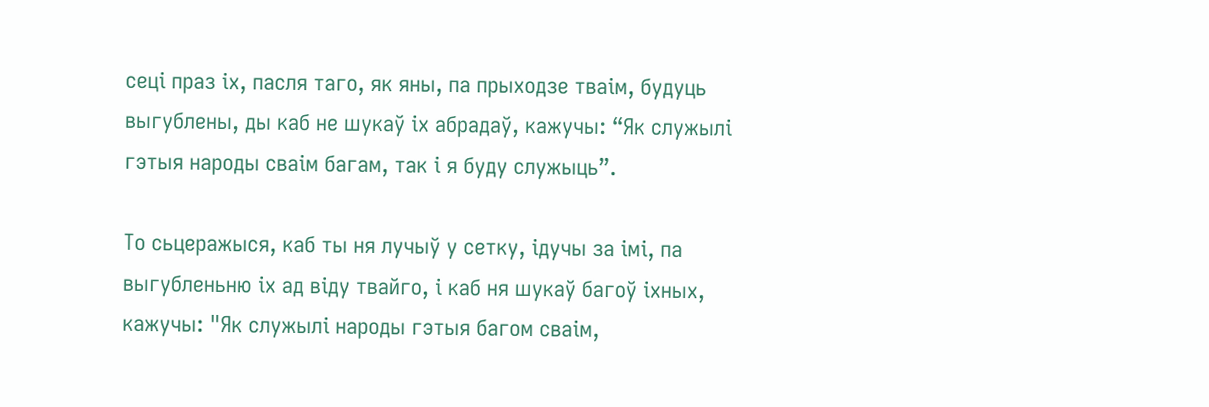сеці праз іх, пасля таго, як яны, па прыходзе тваім, будуць выгублены, ды каб не шукаў іх абрадаў, кажучы: “Як служылі гэтыя народы сваім багам, так і я буду служыць”.

То сьцеражыся, каб ты ня лучыў у сетку, ідучы за імі, па выгубленьню іх ад віду твайго, і каб ня шукаў багоў іхных, кажучы: "Як служылі народы гэтыя багом сваім,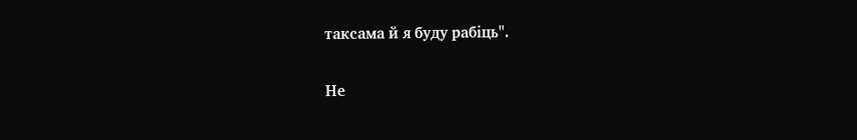таксама й я буду рабіць".

Не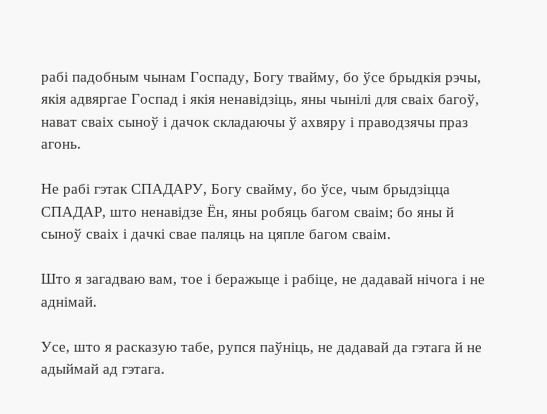рабі падобным чынам Госпаду, Богу твайму, бо ўсе брыдкія рэчы, якія адвяргае Госпад і якія ненавідзіць, яны чынілі для сваіх багоў, нават сваіх сыноў і дачок складаючы ў ахвяру і праводзячы праз агонь.

Не рабі гэтак СПАДАРУ, Богу свайму, бо ўсе, чым брыдзіцца СПАДАР, што ненавідзе Ён, яны робяць багом сваім; бо яны й сыноў сваіх і дачкі свае паляць на цяпле багом сваім.

Што я загадваю вам, тое і беражыце і рабіце, не дадавай нічога і не аднімай.

Усе, што я расказую табе, рупся паўніць, не дадавай да гэтага й не адыймай ад гэтага.